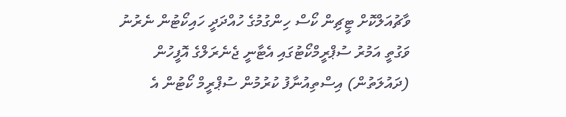ވާޗުއަލްކޮށް ޓީޗިން ކޯސް ހިންގުމުގެ ހުއްދަދީ ހައިކޯޓުން ނެރުނު ވަގުތީ އަމުރު ސުޕްރީމްކޯޓުގައި އެޓާނީ ޖެނެރަލްގެ އޮފީހުން (ދައުލަތުން) އިސްތިއުނާފު ކުރުމުން ސުޕްރީމް ކޯޓުން އެ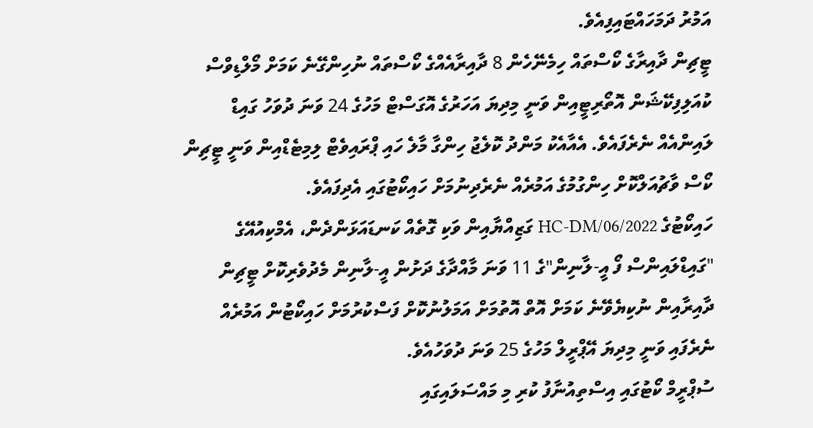އަމުރު ދަމަހައްޓައިފިއެވެ.
ޓީޗިން ދާއިރާގެ ކޯސްތައް ހިމެނޭހެން 8 ދާއިރާއެއްގެ ކޯސްތައް ނުހިންގޭނެ ކަމަށް މޯލްޑިވްސް ކުއަލިފިކޭޝަން އޮތޯރިޓީއިން ވަނީ މިދިޔަ އަހަރުގެ އޮގަސްޓް މަހުގެ 24 ވަނަ ދުވަހު ގައިޑް ލައިންއެއް ނެރެފައެވެ. އެއާއެކު މަންދު ކޮލެޖު ހިންގާ މާލެ ހައި ޕްރައިވެޓް ލިމިޓެޑްއިން ވަނީ ޓީޗިން ކޯސް ވާޗުއަލްކޮށް ހިންގުމުގެ އަމުރެއް ނެރެދިނުމަށް ހައިކޯޓުގައި އެދިފައެވެ.
ހައިކޯޓުގެ 2022/HC-DM/06 ގަޒިއްޔާއިން ވަކި ގޮތެއް ކަނޑައަޅަންދެން، އެމްކިއުއޭގެ "ގައިޑްލައިންސް ފޯ އީ-ލާނިން"ގެ 11 ވަނަ މާއްދާގެ ދަށުން އީ-ލާނިން މެދުވެރިކޮށް ޓީޗިން ދާއިރާއިން ނުކިޔެވޭނެ ކަމަށް އޮތް އޮތުމަށް އަމަލުނުކޮށް ފަސްކުރުމަށް ހައިކޯޓުން އަމުރެއް ނެރެފައި ވަނީ މިދިޔަ އޭޕްރީލް މަހުގެ 25 ވަނަ ދުވަހުއެވެ.
ސުޕްރީމް ކޯޓުގައި އިސްތިއުނާފު ކުރި މި މައްސަލައިގައި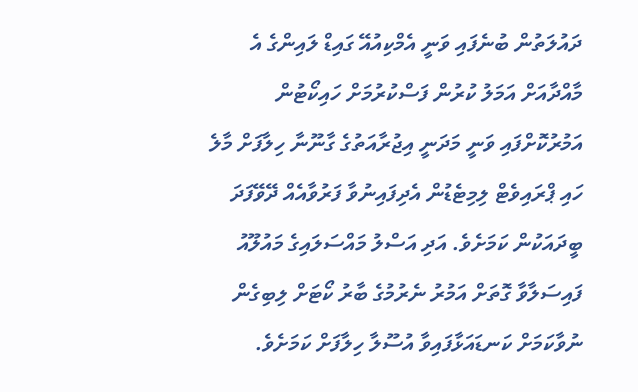ދައުލަތުން ބުނެފައި ވަނީ އެމްކިއުއޭ ގައިޑް ލައިންގެ އެ މާއްދާއަށް އަމަލު ކުރުން ފަސްކުރުމަށް ހައިކޯޓުން އަމުރުކޮށްފައި ވަނީ މަދަނީ އިޖުރާއަތުގެ ގާނޫނާ ހިލާފަށް މާލެ ހައި ޕްރައިވެޓް ލިމިޓެޑުން އެދިފައިނުވާ ފަރުވާއެއް ދޭވޭފަދަ ބީދައަކުން ކަމަށެވެ. އަދި އަސްލު މައްސަލައިގެ މައުލޫއު ފައިސަލާވާ ގޮތަށް އަމުރު ނެރުމުގެ ބާރު ކޯޓަށް ލިބިގެން ނުވާކަމަށް ކަނޑައަޅާފައިވާ އުސޫލާ ހިލާފަށް ކަމަށެވެ.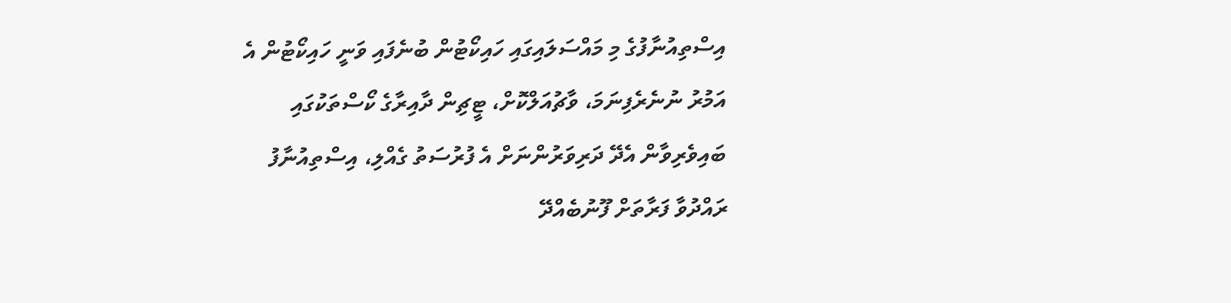އިސްތިއުނާފުގެ މި މައްސަލައިގައި ހައިކޯޓުން ބުނެފައި ވަނީ ހައިކޯޓުން އެ އަމުރު ނުނެރެފިނަމަ، ވާޗުއަލްކޮށް، ޓީޗިން ދާއިރާގެ ކޯސްތަކުގައި ބައިވެރިވާން އެދޭ ދަރިވަރުންނަށް އެ ފުރުސަތު ގެއްލި، އިސްތިއުނާފު ރައްދުވާ ފަރާތަށް ފޫނުބެއްދޭ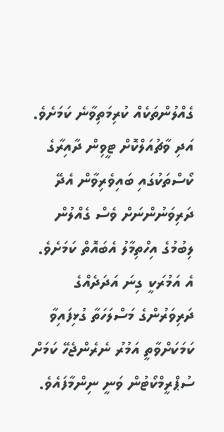ގެއްލުންތަކެއް ކުރިމަތިވާނެ ކަމަށެވެ. އަދި ވާޗުއަލްކޮށް ޓީވިން ދާއިރާގެ ކޯސްތަކުގައި ބައިވެރިވާން އެދޭ ދަރިވަނުންނަށް ވެސް ގެއްލުން ލިބުމުގެ އިހްތިމާލު އެބައޮތް ކަމަށެވެ.
އެ އަމުރަކީ ގިނަ އަދަދެއްގެ ދަރިވަރުންގެ މަސްލަހަތާ ގުޅިފައިވާ ކަމަކަށްވާތީ އަމުރު ނެރެންޖެހޭ ކަމަށް ސުޕްރީމްކޯޓުން ވަނީ ނިންމާފައެވެ.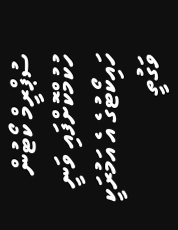ސުޕްރީމް ކޯޓުން ހުކުމްކޮށްފައި ވަނީ ހައިކޯޓުގެ އެ އަމުރަކީ ވަގުތީ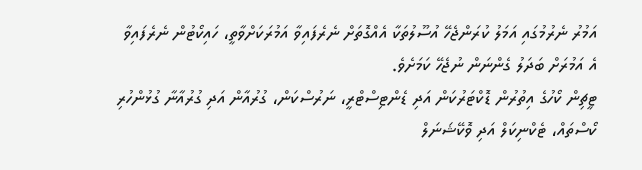އަމުރު ނެރުމުގައި އަމަލު ކުރަންޖެހޭ އުސޫލުތަކާ އެއްގޮތަށް ނެރެފައިވާ އަމުރަކަށްވާތީ، ހައިކޯޓުން ނެރެފައިވާ އެ އަމުރަށް ބަދަލު ގެންނަން ނުޖެހޭ ކަމަށެވެ.
ޓީޗިން ކޯހުގެ އިތުރުން ޑޮކްޓަރުކަން އަދި ޑެންޓިސްޓްރީ، ނަރުސްކަން، ގުރުއާން އަދި ގުރުއާނާ ގުޅުންހުރި ކޯސްތައް، ޓެކްނިކަލް އަދި ވޮކޭޝަނަލް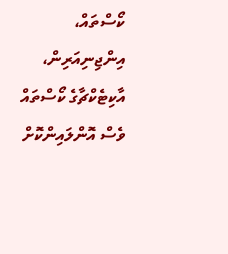ކޯސްތައް، އިންޖިނިއަރިން، އާކިޓެކްޗާގެ ކޯސްތައް ވެސް އޮންލައިންކޮށް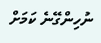ނުހިންގޭނެ ކަމަށް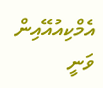އެމްކިއުއޭއިން ވަނީ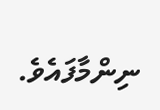ނިންމާފައެވެ.